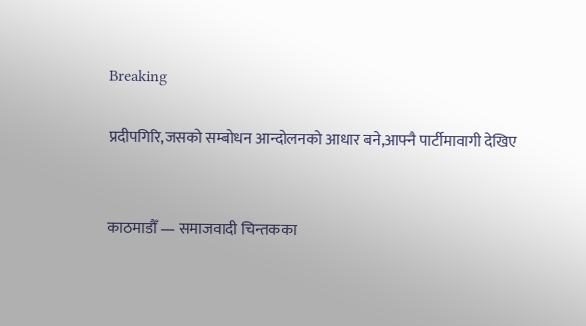Breaking

प्रदीपगिरि,जसको सम्बोधन आन्दोलनको आधार बने,आफ्नै पार्टीमावागी देखिए


काठमाडौँ — समाजवादी चिन्तकका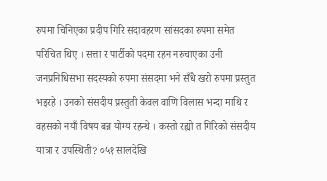रुपमा चिनिएका प्रदीप गिरि सदावहरण सांसदका रुपमा समेत परिचित थिए । सत्ता र पार्टीको पदमा रहन नरुचाएका उनी जनप्रनिधिसभा सदस्यको रुपमा संसदमा भने सँधै खरो रुपमा प्रस्तुत भइरहे । उनको संसदीय प्रस्तुती केवल वाणि विलास भन्दा माथि र वहसको नयाँ विषय बन्न योग्य रहन्थे । कस्तो रह्यो त गिरिको संसदीय यात्रा र उपस्थिती? ०५१ सालदेखि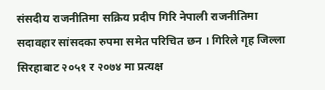संसदीय राजनीतिमा सक्रिय प्रदीप गिरि नेपाली राजनीतिमा सदावहार सांसदका रुपमा समेत परिचित छन । गिरिले गृह जिल्ला सिरहाबाट २०५१ र २०७४ मा प्रत्यक्ष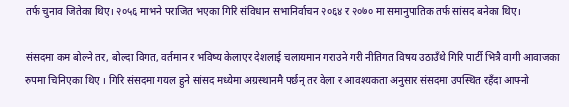तर्फ चुनाव जितेका थिए। २०५६ माभने पराजित भएका गिरि संविधान सभानिर्वाचन २०६४ र २०७० मा समानुपातिक तर्फ सांसद बनेका थिए।

संसदमा कम बोल्ने तर, बोल्दा विगत, वर्तमान र भविष्य केलाएर देशलाई चलायमान गराउने गरी नीतिगत विषय उठाउँथे गिरि पार्टी भित्रै वागी आवाजका रुपमा चिनिएका थिए । गिरि संसदमा गयल हुने सांसद मध्येमा अग्रस्थानमै पर्छन् तर वेला र आवश्यकता अनुसार संसदमा उपस्थित रहँदा आफ्नो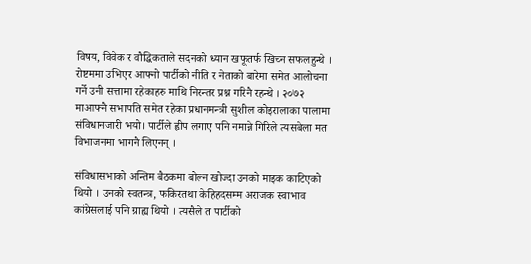विषय, विवेक र वौद्धिकताले सदनको ध्यान खफूतर्फ खिच्न सफलहुन्थे । रोष्टममा उभिएर आफ्नो पार्टीको नीति र नेताको बारेमा समेत आलोचना गर्ने उनी सत्तामा रहेकाहरु माथि निरन्तर प्रश्न गरिनै रहन्थे । २०७२ माआफ्नै सभापति समेत रहेका प्रधानमन्त्री सुशील कोइरालाका पालामा संविधानजारी भयो। पार्टीले ह्वीप लगाए पनि नमान्ने गिरिले त्यसबेला मत विभाजनमा भागनै लिएनन् ।

संविधासभाको अन्तिम बैठकमा बोल्न खोज्दा उनको माइक काटिएको थियो । उनको स्वतन्त्र, फकिरतथा केहिहदसम्म अराजक स्वाभाव कांग्रेसलाई पनि ग्राह्य थियो । त्यसैले त पार्टीको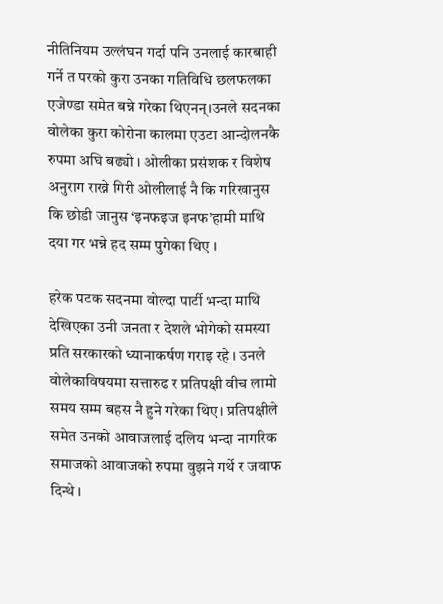नीतिनियम उल्लंघन गर्दा पनि उनलाई कारबाही गर्ने त परको कुरा उनका गतिविधि छलफलका एजेण्डा समेत बन्ने गरेका थिएनन्।उनले सदनका वोलेका कुरा कोरोना कालमा एउटा आन्दोलनकै रुपमा अघि बढ्यो । ओलीका प्रसंशक र विशेष अनुराग राख्ने गिरी ओलीलाई नै कि गरिखानुस कि छोडी जानुस ‘इनफइज इनफ’हामी माथि दया गर भन्ने हद सम्म पुगेका थिए ।

हरेक पटक सदनमा वोल्दा पार्टी भन्दा माथि देखिएका उनी जनता र देशले भोगेको समस्या प्रति सरकारको ध्यानाकर्षण गराइ रहे । उनले वोलेकाविषयमा सत्तारुढ र प्रतिपक्षी वीच लामो समय सम्म बहस नै हुने गरेका थिए। प्रतिपक्षीले समेत उनको आवाजलाई दलिय भन्दा नागरिक समाजको आवाजको रुपमा वुझने गर्थे र जवाफ दिन्थे ।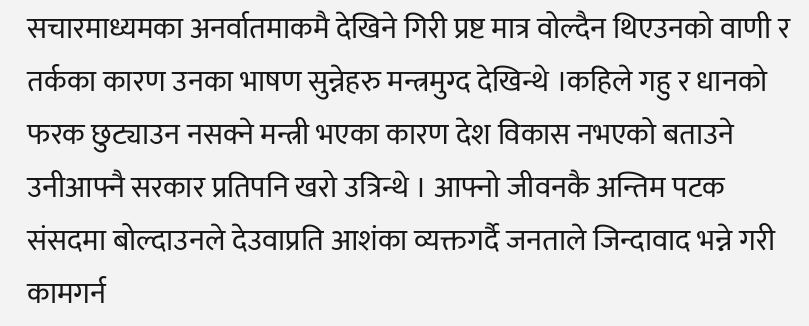सचारमाध्यमका अनर्वातमाकमै देखिने गिरी प्रष्ट मात्र वोल्दैन थिएउनको वाणी र तर्कका कारण उनका भाषण सुन्नेहरु मन्त्रमुग्द देखिन्थे ।कहिले गहु र धानको फरक छुट्याउन नसक्ने मन्त्री भएका कारण देश विकास नभएको बताउने उनीआफ्नै सरकार प्रतिपनि खरो उत्रिन्थे । आफ्नो जीवनकै अन्तिम पटक संसदमा बोल्दाउनले देउवाप्रति आशंका व्यक्तगर्दै जनताले जिन्दावाद भन्ने गरी कामगर्न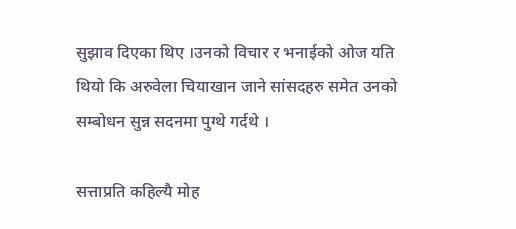सुझाव दिएका थिए ।उनको विचार र भनाईको ओज यति थियो कि अरुवेला चियाखान जाने सांसदहरु समेत उनको सम्बोधन सुन्न सदनमा पुग्थे गर्दथे ।

सत्ताप्रति कहिल्यै मोह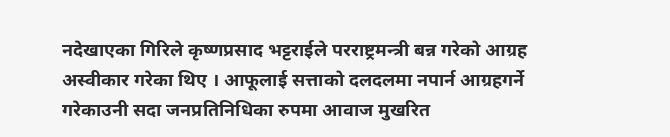नदेखाएका गिरिले कृष्णप्रसाद भट्टराईले परराष्ट्रमन्त्री बन्न गरेको आग्रह अस्वीकार गरेका थिए । आफूलाई सत्ताको दलदलमा नपार्न आग्रहगर्ने गरेकाउनी सदा जनप्रतिनिधिका रुपमा आवाज मुखरित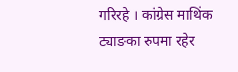गरिरहे । कांग्रेस माथिंक ट्याङका रुपमा रहेर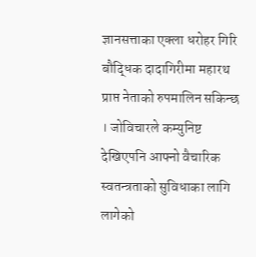ज्ञानसत्ताका एक्ला धरोहर गिरि बौद्धिक दादागिरीमा महारथ प्राप्त नेताको रुपमालिन सकिन्छ । जोविचारले कम्युनिष्ट देखिएपनि आफ्नो वैचारिक स्वतन्त्रताको सुविधाका लागि लागेको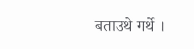बताउथे गर्थे ।